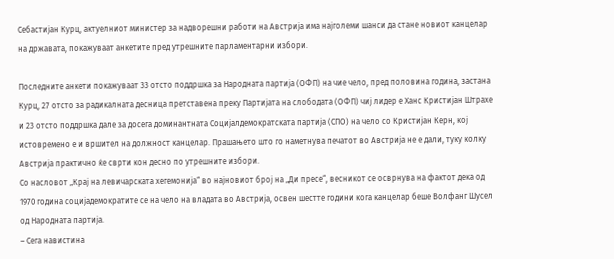Себастијан Курц, актуелниот министер за надворешни работи на Австрија има најголеми шанси да стане новиот канцелар на државата, покажуваат анкетите пред утрешните парламентарни избори.

Последните анкети покажуваат 33 отсто поддршка за Народната партија (ОФП) на чие чело, пред половина година, застана Курц, 27 отсто за радикалната десница претставена преку Партијата на слободата (ОФП) чиј лидер е Ханс Кристијан Штрахе и 23 отсто поддршка дале за досега доминантната Социјалдемократската партија (СПО) на чело со Кристијан Керн, кој
истовремено е и вршител на должност канцелар. Прашањето што го наметнува печатот во Австрија не е дали, туку колку Австрија практично ќе сврти кон десно по утрешните избори.
Со насловот „Крај на левичарската хегемонија“ во најновиот број на „Ди пресе“, весникот се осврнува на фактот дека од 1970 година социјадемократите се на чело на владата во Австрија, освен шестте години кога канцелар беше Волфанг Шусел од Народната партија.
– Сега навистина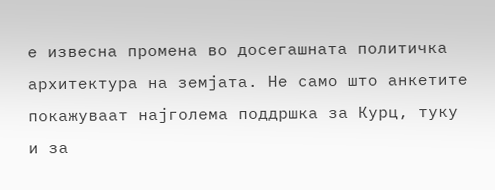е извесна промена во досегашната политичка архитектура на земјата. Не само што анкетите покажуваат најголема поддршка за Курц, туку и за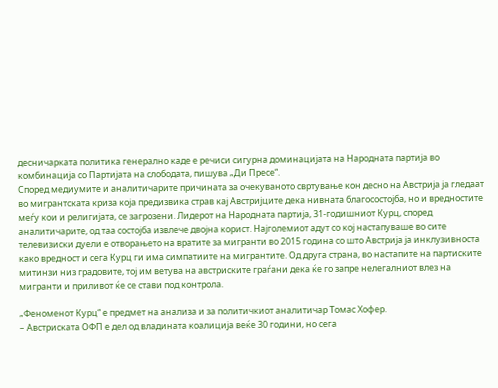десничарката политика генерално каде е речиси сигурна доминацијата на Народната партија во комбинација со Партијата на слободата, пишува „Ди Пресе“.
Според медиумите и аналитичарите причината за очекуваното свртување кон десно на Австрија ја гледаат во мигрантската криза која предизвика страв кај Австријците дека нивната благосостојба, но и вредностите меѓу кои и религијата, се загрозени. Лидерот на Народната партија, 31-годишниот Курц, според аналитичарите, од таа состојба извлече двојна корист. Најголемиот адут со кој настапуваше во сите телевизиски дуели е отворањето на вратите за мигранти во 2015 година со што Австрија ја инклузивноста како вредност и сега Курц ги има симпатиите на мигрантите. Од друга страна, во настапите на партиските митинзи низ градовите, тој им ветува на австриските граѓани дека ќе го запре нелегалниот влез на мигранти и приливот ќе се стави под контрола.

„Феноменот Курц“ е предмет на анализа и за политичкиот аналитичар Томас Хофер.
– Австриската ОФП е дел од владината коалиција веќе 30 години, но сега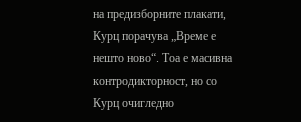на предизборните плакати, Курц порачува „Време е нешто ново“. Тоа е масивна контродикторност, но со Курц очигледно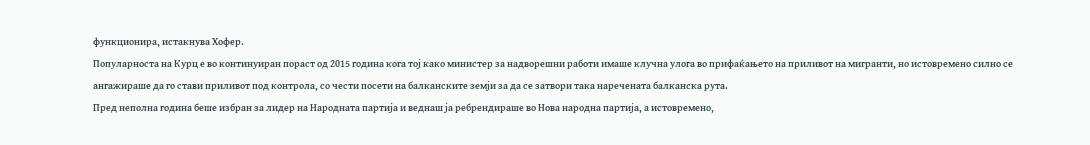функционира, истакнува Хофер.
Популарноста на Курц е во континуиран пораст од 2015 година кога тој како министер за надворешни работи имаше клучна улога во прифаќањето на приливот на мигранти, но истовремено силно се ангажираше да го стави приливот под контрола, со чести посети на балканските земји за да се затвори така наречената балканска рута.
Пред неполна година беше избран за лидер на Народната партија и веднаш ја ребрендираше во Нова народна партија, а истовремено,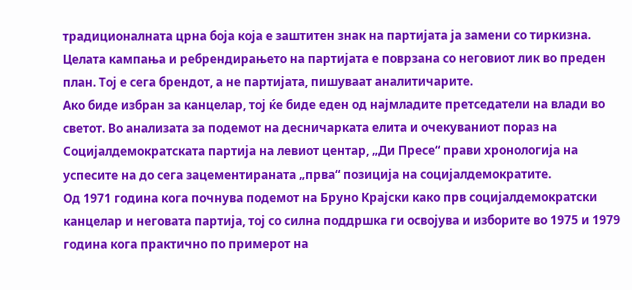традиционалната црна боја која е заштитен знак на партијата ја замени со тиркизна. Целата кампања и ребрендирањето на партијата е поврзана со неговиот лик во преден план. Тој е сега брендот, а не партијата, пишуваат аналитичарите.
Ако биде избран за канцелар, тој ќе биде еден од најмладите претседатели на влади во светот. Во анализата за подемот на десничарката елита и очекуваниот пораз на Социјалдемократската партија на левиот центар, „Ди Пресе“ прави хронологија на успесите на до сега зацементираната „прва“ позиција на социјалдемократите.
Од 1971 година кога почнува подемот на Бруно Крајски како прв социјалдемократски канцелар и неговата партија, тој со силна поддршка ги освојува и изборите во 1975 и 1979 година кога практично по примерот на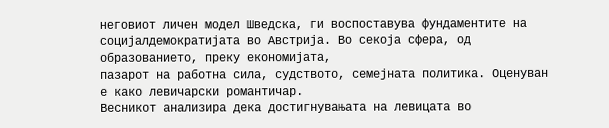неговиот личен модел Шведска, ги воспоставува фундаментите на социјалдемократијата во Австрија. Во секоја сфера, од образованието, преку економијата,
пазарот на работна сила, судството, семејната политика. Оценуван е како левичарски романтичар.
Весникот анализира дека достигнувањата на левицата во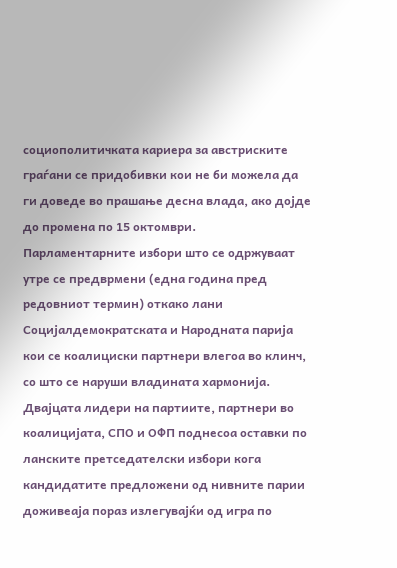социополитичката кариера за австриските граѓани се придобивки кои не би можела да ги доведе во прашање десна влада, ако дојде до промена по 15 октомври.
Парламентарните избори што се одржуваат утре се предврмени (една година пред редовниот термин) откако лани Социјалдемократската и Народната парија кои се коалициски партнери влегоа во клинч, со што се наруши владината хармонија. Двајцата лидери на партиите, партнери во коалицијата, СПО и ОФП поднесоа оставки по ланските претседателски избори кога кандидатите предложени од нивните парии доживеаја пораз излегувајќи од игра по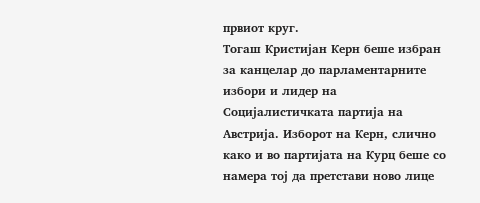првиот круг.
Тогаш Кристијан Керн беше избран за канцелар до парламентарните избори и лидер на Социјалистичката партија на Австрија. Изборот на Керн, слично како и во партијата на Курц беше со намера тој да претстави ново лице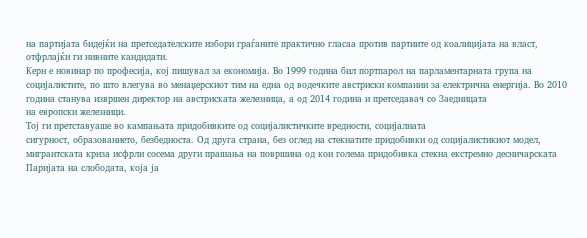на партијата бидејќи на претседателските избори граѓаните практично гласаа против партиите од коалицијата на власт, отфрлајќи ги нивните кандидати.
Керн е новинар по професија, кој пишувал за економија. Во 1999 година бил портпарол на парламентарната група на социјалистите, по што влегува во менаџерскиот тим на една од водечките австриски компании за електрична енергија. Во 2010 година станува извршен директор на австриската железница, а од 2014 година и претседавач со Заедницата
на европски железници.
Тој ги претставуаше во кампањата придобивките од социјалистичките вредности, социјалната
сигурност, образованието, безбедноста. Од друга страна, без оглед на стекнатите придобивки од социјалистикиот модел, мигрантската криза исфрли сосема други прашања на површина од кои голема придобивка стекна екстремно десничарската
Паријата на слободата, која ја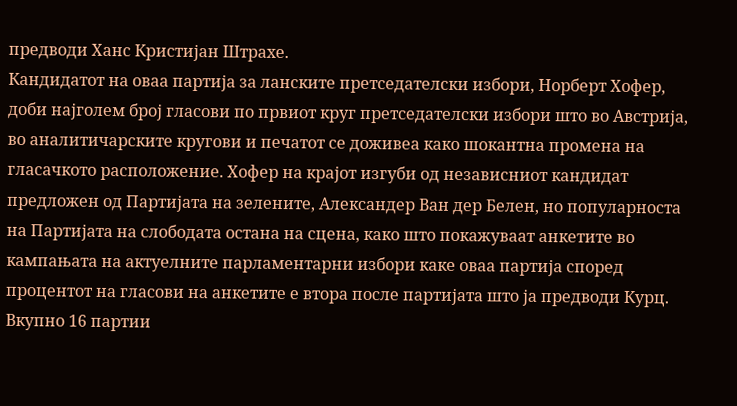предводи Ханс Кристијан Штрахе.
Кандидатот на оваа партија за ланските претседателски избори, Норберт Хофер, доби најголем број гласови по првиот круг претседателски избори што во Австрија, во аналитичарските кругови и печатот се доживеа како шокантна промена на гласачкото расположение. Хофер на крајот изгуби од независниот кандидат предложен од Партијата на зелените, Александер Ван дер Белен, но популарноста на Партијата на слободата остана на сцена, како што покажуваат анкетите во кампањата на актуелните парламентарни избори каке оваа партија според процентот на гласови на анкетите е втора после партијата што ја предводи Курц.
Вкупно 16 партии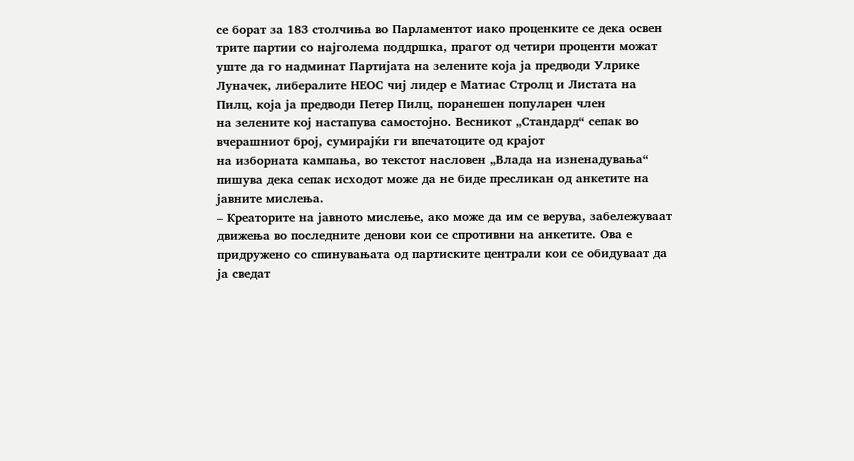се борат за 183 столчиња во Парламентот иако проценките се дека освен трите партии со најголема поддршка, прагот од четири проценти можат уште да го надминат Партијата на зелените која ја предводи Улрике Луначек, либералите НЕОС чиј лидер е Матиас Стролц и Листата на Пилц, која ја предводи Петер Пилц, поранешен популарен член
на зелените кој настапува самостојно. Весникот „Стандард“ сепак во вчерашниот број, сумирајќи ги впечатоците од крајот
на изборната кампања, во текстот насловен „Влада на изненадувања“ пишува дека сепак исходот може да не биде пресликан од анкетите на јавните мислења.
– Креаторите на јавното мислење, ако може да им се верува, забележуваат движења во последните денови кои се спротивни на анкетите. Ова е придружено со спинувањата од партиските централи кои се обидуваат да ја сведат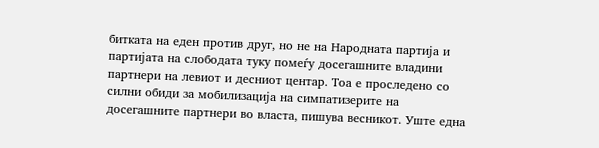битката на еден против друг, но не на Народната партија и партијата на слободата туку помеѓу досегашните владини партнери на левиот и десниот центар. Тоа е проследено со силни обиди за мобилизација на симпатизерите на досегашните партнери во власта, пишува весникот. Уште една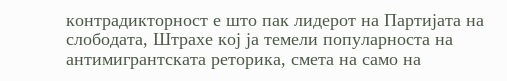контрадикторност е што пак лидерот на Партијата на слободата, Штрахе кој ја темели популарноста на антимигрантската реторика, смета на само на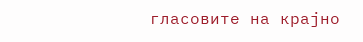гласовите на крајно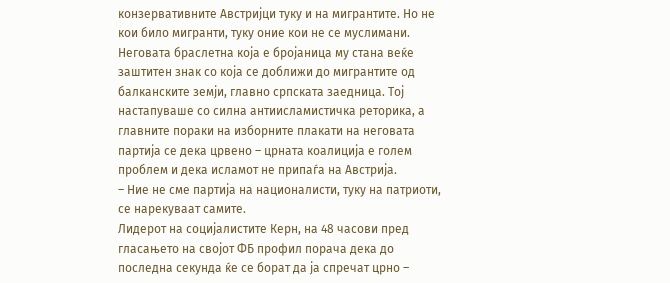конзервативните Австријци туку и на мигрантите. Но не кои било мигранти, туку оние кои не се муслимани. Неговата браслетна која е бројаница му стана веќе заштитен знак со која се доближи до мигрантите од балканските земји, главно српската заедница. Тој настапуваше со силна антиисламистичка реторика, а главните пораки на изборните плакати на неговата партија се дека црвено – црната коалиција е голем проблем и дека исламот не припаѓа на Австрија.
– Ние не сме партија на националисти, туку на патриоти, се нарекуваат самите.
Лидерот на социјалистите Керн, на 48 часови пред гласањето на својот ФБ профил порача дека до последна секунда ќе се борат да ја спречат црно –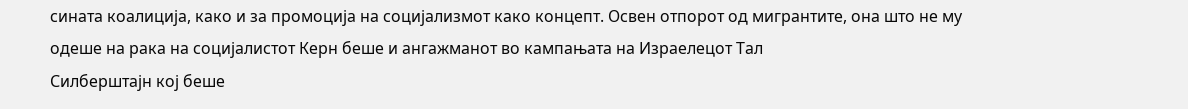сината коалиција, како и за промоција на социјализмот како концепт. Освен отпорот од мигрантите, она што не му одеше на рака на социјалистот Керн беше и ангажманот во кампањата на Израелецот Тал
Силберштајн кој беше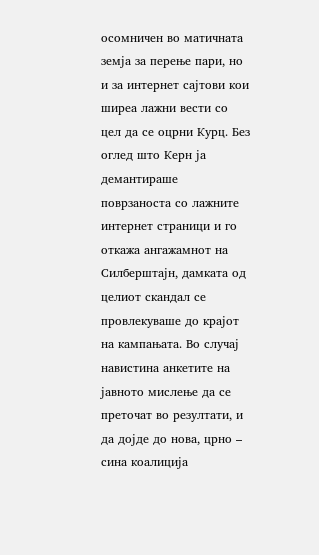осомничен во матичната земја за перење пари, но и за интернет сајтови кои ширеа лажни вести со цел да се оцрни Курц. Без оглед што Керн ја демантираше поврзаноста со лажните интернет страници и го откажа ангажамнот на Силберштајн, дамката од целиот скандал се провлекуваше до крајот на кампањата. Во случај навистина анкетите на јавното мислење да се преточат во резултати, и да дојде до нова, црно – сина коалиција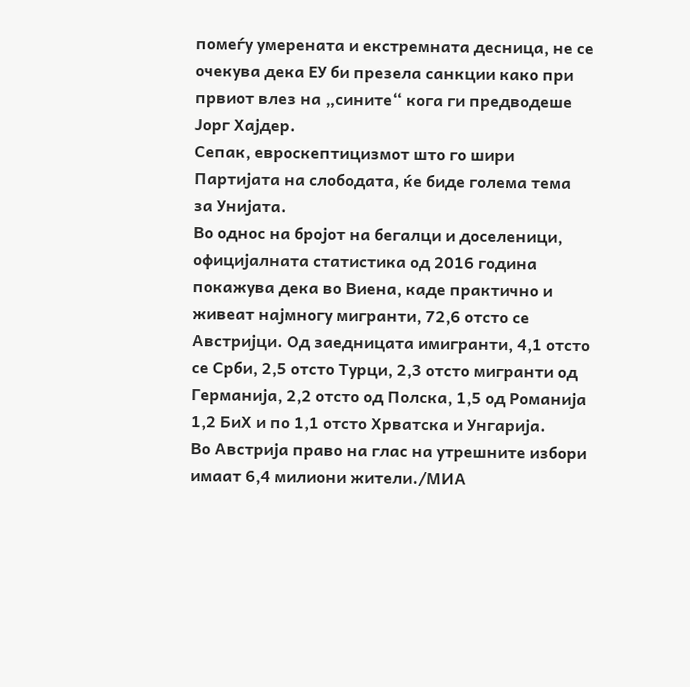помеѓу умерената и екстремната десница, не се очекува дека ЕУ би презела санкции како при првиот влез на „сините“ кога ги предводеше Јорг Хајдер.
Сепак, евроскептицизмот што го шири Партијата на слободата, ќе биде голема тема за Унијата.
Во однос на бројот на бегалци и доселеници, официјалната статистика од 2016 година покажува дека во Виена, каде практично и живеат најмногу мигранти, 72,6 отсто се Австријци. Од заедницата имигранти, 4,1 отсто се Срби, 2,5 отсто Турци, 2,3 отсто мигранти од Германија, 2,2 отсто од Полска, 1,5 од Романија 1,2 БиХ и по 1,1 отсто Хрватска и Унгарија.
Во Австрија право на глас на утрешните избори имаат 6,4 милиони жители./МИА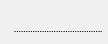………………………………..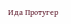Ида Протугер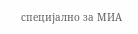специјално за МИА